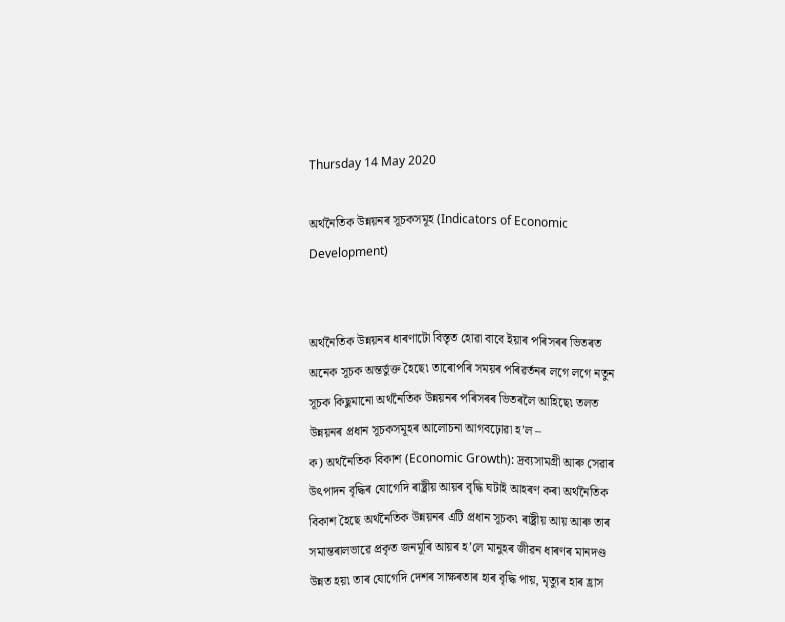Thursday 14 May 2020

অৰ্থনৈতিক উন্নয়নৰ সূচকসমূহ (Indicators of Economic Development)


অৰ্থনৈতিক উন্নয়নৰ ধাৰণাটো বিস্তৃত হোৱা বাবে ইয়াৰ পৰিসৰৰ ভিতৰত অনেক সূচক অন্তৰ্ভুক্ত হৈছে৷ তাৰোপৰি সময়ৰ পৰিৱৰ্তনৰ লগে লগে নতুন সূচক কিছুমানো অৰ্থনৈতিক উন্নয়নৰ পৰিসৰৰ ভিতৰলৈ আহিছে৷ তলত উন্নয়নৰ প্ৰধান সূচকসমূহৰ আলোচনা আগবঢ়োৱা হ’ল –
ক) অৰ্থনৈতিক বিকাশ (Economic Growth): দ্ৰব্যসামগ্ৰী আৰু সেৱাৰ উৎপাদন বৃদ্ধিৰ যোগেদি ৰাষ্ট্ৰীয় আয়ৰ বৃদ্ধি ঘটাই আহৰণ কৰা অৰ্থনৈতিক বিকাশ হৈছে অৰ্থনৈতিক উন্নয়নৰ এটি প্ৰধান সূচক৷ ৰাষ্ট্ৰীয় আয় আৰু তাৰ সমান্তৰালভাৱে প্ৰকৃত জনমূৰি আয়ৰ হ’লে মানুহৰ জীৱন ধাৰণৰ মানদণ্ড উন্নত হয়৷ তাৰ যোগেদি দেশৰ সাক্ষৰতাৰ হাৰ বৃদ্ধি পায়, মৃত্যুৰ হাৰ হ্ৰাস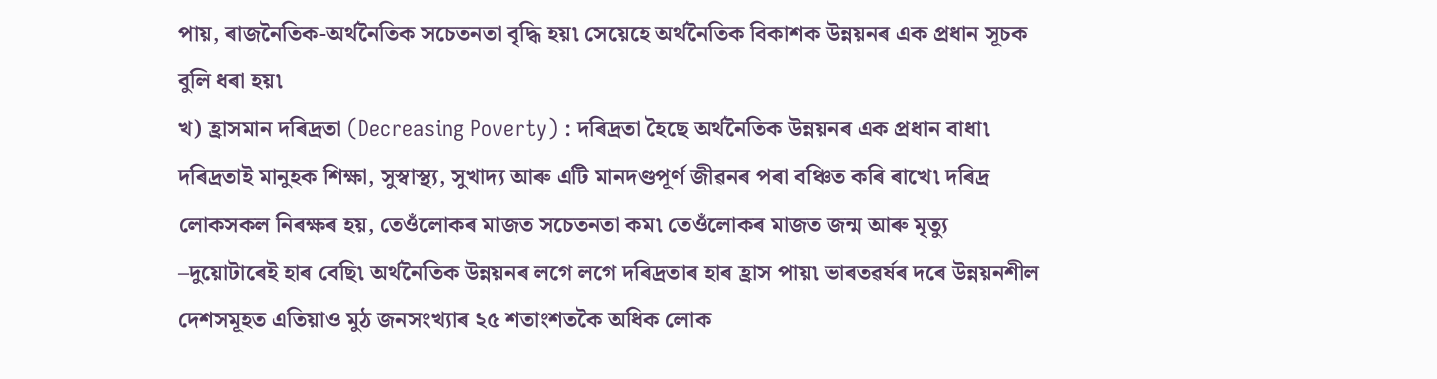পায়, ৰাজনৈতিক-অৰ্থনৈতিক সচেতনতা বৃদ্ধি হয়৷ সেয়েহে অৰ্থনৈতিক বিকাশক উন্নয়নৰ এক প্ৰধান সূচক বুলি ধৰা হয়৷
খ) হ্ৰাসমান দৰিদ্ৰতা (Decreasing Poverty) : দৰিদ্ৰতা হৈছে অৰ্থনৈতিক উন্নয়নৰ এক প্ৰধান বাধা৷ দৰিদ্ৰতাই মানুহক শিক্ষা, সুস্বাস্থ্য, সুখাদ্য আৰু এটি মানদণ্ডপূৰ্ণ জীৱনৰ পৰা বঞ্চিত কৰি ৰাখে৷ দৰিদ্ৰ লোকসকল নিৰক্ষৰ হয়, তেওঁলোকৰ মাজত সচেতনতা কম৷ তেওঁলোকৰ মাজত জন্ম আৰু মৃত্যু –দুয়োটাৰেই হাৰ বেছি৷ অৰ্থনৈতিক উন্নয়নৰ লগে লগে দৰিদ্ৰতাৰ হাৰ হ্ৰাস পায়৷ ভাৰতৱৰ্ষৰ দৰে উন্নয়নশীল দেশসমূহত এতিয়াও মুঠ জনসংখ্যাৰ ২৫ শতাংশতকৈ অধিক লোক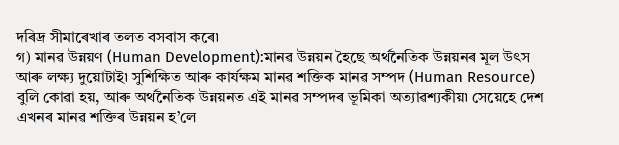দৰিদ্ৰ সীমাৰেখাৰ তলত বসবাস কৰে৷
গ) মানৱ উন্নয়ণ (Human Development):মানৱ উন্নয়ন হৈছে অৰ্থনৈতিক উন্নয়নৰ মূল উৎস আৰু লক্ষ্য দুয়োটাই৷ সুশিক্ষিত আৰু কাৰ্যক্ষম মানৱ শক্তিক মানৱ সম্পদ (Human Resource) বুলি কোৱা হয়, আৰু অৰ্থনৈতিক উন্নয়নত এই মানৱ সম্পদৰ ভূমিকা অত্যাৱশ্যকীয়৷ সেয়েহে দেশ এখনৰ মানৱ শক্তিৰ উন্নয়ন হ’লে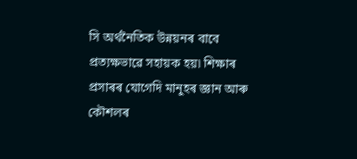সি অৰ্থনৈতিক উন্নয়নৰ বাবে প্ৰত্যক্ষভাৱে সহায়ক হয়৷ শিক্ষাৰ প্ৰসাৰৰ যোগেদি মানুহৰ জ্ঞান আৰু কৌশলৰ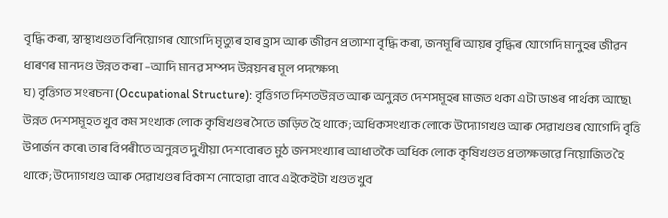বৃদ্ধি কৰা, স্বাস্থ্যখণ্ডত বিনিয়োগৰ যোগেদি মৃত্যুৰ হাৰ হ্ৰাস আৰু জীৱন প্ৰত্যাশা বৃদ্ধি কৰা, জনমূৰি আয়ৰ বৃদ্ধিৰ যোগেদি মানুহৰ জীৱন ধাৰণৰ মানদণ্ড উন্নত কৰা –আদি মানৱ সম্পদ উন্নয়নৰ মূল পদক্ষেপ৷
ঘ) বৃত্তিগত সংৰচনা (Occupational Structure): বৃত্তিগত দিশতউন্নত আৰু অনুন্নত দেশসমূহৰ মাজত থকা এটা ডাঙৰ পাৰ্থক্য আছে৷ উন্নত দেশসমূহত খুব কম সংখ্যক লোক কৃষিখণ্ডৰ সৈতে জড়িত হৈ থাকে; অধিকসংখ্যক লোকে উদ্যোগখণ্ড আৰু সেৱাখণ্ডৰ যোগেদি বৃত্তি উপাৰ্জন কৰে৷ তাৰ বিপৰীতে অনুন্নত দুখীয়া দেশবোৰত মুঠ জনসংখ্যাৰ আধাতকৈ অধিক লোক কৃষিখণ্ডত প্ৰত্যক্ষভাৱে নিয়োজিত হৈ থাকে; উদ্যোগখণ্ড আৰু সেৱাখণ্ডৰ বিকাশ নোহোৱা বাবে এইকেইটা খণ্ডত খুব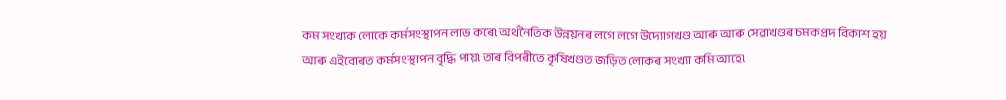কম সংখ্যক লোকে কৰ্মসংস্থাপন লাভ কৰে৷ অৰ্থনৈতিক উন্নয়নৰ লগে লগে উদ্যোগখণ্ড আৰু আৰু সেৱাখণ্ডৰ চমকপ্ৰদ বিকাশ হয় আৰু এইবোৰত কৰ্মসংস্থাপন বৃদ্ধি পায়৷ তাৰ বিপৰীতে কৃষিখণ্ডত জড়িত লোকৰ সংখ্যা কমি আহে৷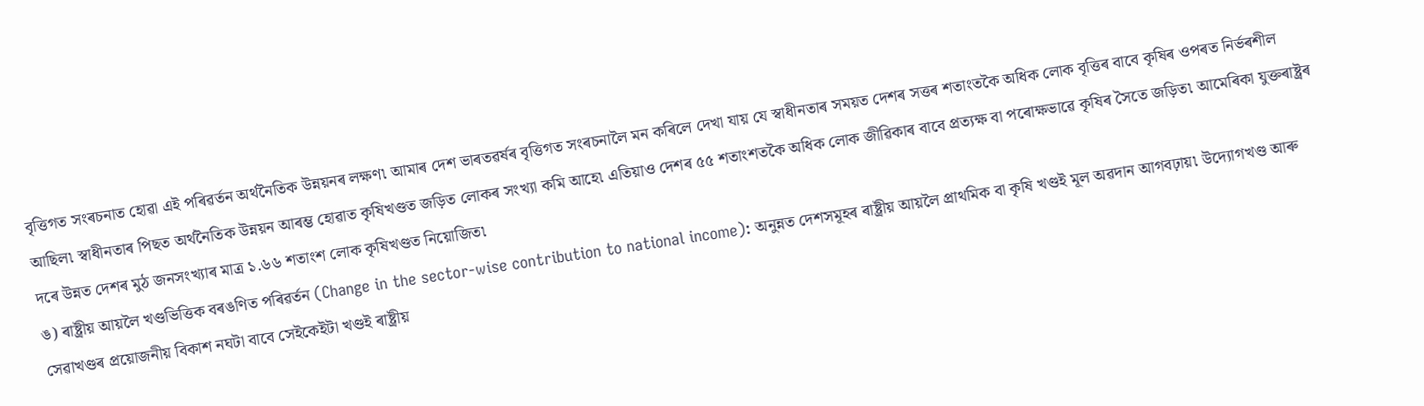বৃত্তিগত সংৰচনাত হোৱা এই পৰিৱৰ্তন অৰ্থনৈতিক উন্নয়নৰ লক্ষণ৷ আমাৰ দেশ ভাৰতৱৰ্ষৰ বৃত্তিগত সংৰচনালৈ মন কৰিলে দেখা যায় যে স্বাধীনতাৰ সময়ত দেশৰ সত্তৰ শতাংতকৈ অধিক লোক বৃত্তিৰ বাবে কৃষিৰ ওপৰত নিৰ্ভৰশীল আছিল৷ স্বাধীনতাৰ পিছত অৰ্থনৈতিক উন্নয়ন আৰম্ভ হোৱাত কৃষিখণ্ডত জড়িত লোকৰ সংখ্যা কমি আহে৷ এতিয়াও দেশৰ ৫৫ শতাংশতকৈ অধিক লোক জীৱিকাৰ বাবে প্ৰত্যক্ষ বা পৰোক্ষভাৱে কৃষিৰ সৈতে জড়িত৷ আমেৰিকা যুক্তৰাষ্ট্ৰৰ দৰে উন্নত দেশৰ মুঠ জনসংখ্যাৰ মাত্ৰ ১.৬৬ শতাংশ লোক কৃষিখণ্ডত নিয়োজিত৷
ঙ) ৰাষ্ট্ৰীয় আয়লৈ খণ্ডভিত্তিক বৰঙণিত পৰিৱৰ্তন (Change in the sector-wise contribution to national income): অনুন্নত দেশসমূহৰ ৰাষ্ট্ৰীয় আয়লৈ প্ৰাথমিক বা কৃষি খণ্ডই মূল অৱদান আগবঢ়ায়৷ উদ্যোগখণ্ড আৰু সেৱাখণ্ডৰ প্ৰয়োজনীয় বিকাশ নঘটা বাবে সেইকেইটা খণ্ডই ৰাষ্ট্ৰীয়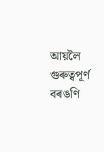আয়লৈ গুৰুত্বপূৰ্ণ বৰঙণি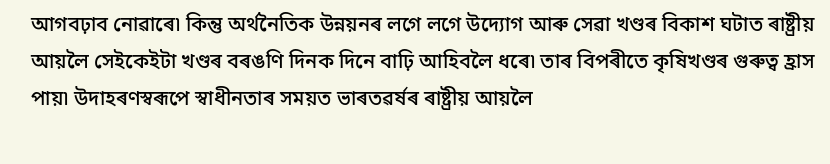আগবঢ়াব নোৱাৰে৷ কিন্তু অৰ্থনৈতিক উন্নয়নৰ লগে লগে উদ্যোগ আৰু সেৱা খণ্ডৰ বিকাশ ঘটাত ৰাষ্ট্ৰীয় আয়লৈ সেইকেইটা খণ্ডৰ বৰঙণি দিনক দিনে বাঢ়ি আহিবলৈ ধৰে৷ তাৰ বিপৰীতে কৃষিখণ্ডৰ গুৰুত্ব হ্ৰাস পায়৷ উদাহৰণস্বৰূপে স্বাধীনতাৰ সময়ত ভাৰতৱৰ্ষৰ ৰাষ্ট্ৰীয় আয়লৈ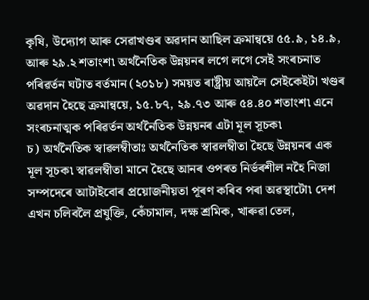কৃষি, উদ্যোগ আৰু সেৱাখণ্ডৰ অৱদান আছিল ক্ৰমান্বয়ে ৫৫.৯, ১৪.৯, আৰু ২৯.২ শতাংশ৷ অৰ্থনৈতিক উন্নয়নৰ লগে লগে সেই সংৰচনাত পৰিৱৰ্তন ঘটাত বৰ্তমান (২০১৮) সময়ত ৰাষ্ট্ৰীয় আয়লৈ সেইকেইটা খণ্ডৰ অৱদান হৈছে ক্ৰমান্বয়ে, ১৫.৮৭, ২৯.৭৩ আৰু ৫৪.৪০ শতাংশ৷ এনে সংৰচনাত্মক পৰিৱৰ্তন অৰ্থনৈতিক উন্নয়নৰ এটা মূল সূচক৷
চ) অৰ্থনৈতিক স্বাৱলম্বীতাঃ অৰ্থনৈতিক স্বাৱলম্বীতা হৈছে উন্নয়নৰ এক মূল সূচক৷ স্বাৱলম্বীতা মানে হৈছে আনৰ ওপৰত নিৰ্ভৰশীল নহৈ নিজা সম্পদেৰে আটাইবোৰ প্ৰয়োজনীয়তা পূৰণ কৰিব পৰা অৱস্থাটো৷ দেশ এখন চলিবলৈ প্ৰযুক্তি, কেঁচামাল, দক্ষ শ্ৰমিক, খাৰুৱা তেল,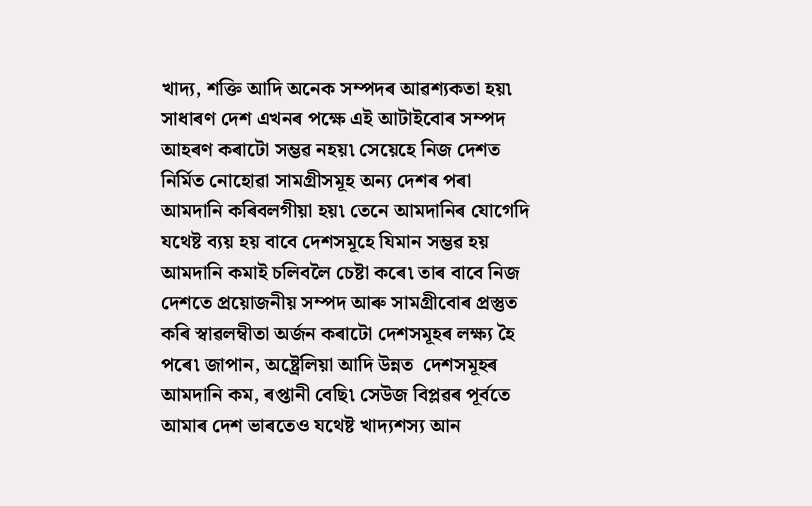খাদ্য, শক্তি আদি অনেক সম্পদৰ আৱশ্যকতা হয়৷ সাধাৰণ দেশ এখনৰ পক্ষে এই আটাইবোৰ সম্পদ আহৰণ কৰাটো সম্ভৱ নহয়৷ সেয়েহে নিজ দেশত নিৰ্মিত নোহোৱা সামগ্ৰীসমূহ অন্য দেশৰ পৰা আমদানি কৰিবলগীয়া হয়৷ তেনে আমদানিৰ যোগেদি যথেষ্ট ব্যয় হয় বাবে দেশসমূহে যিমান সম্ভৱ হয় আমদানি কমাই চলিবলৈ চেষ্টা কৰে৷ তাৰ বাবে নিজ দেশতে প্ৰয়োজনীয় সম্পদ আৰু সামগ্ৰীবোৰ প্ৰস্তুত কৰি স্বাৱলম্বীতা অৰ্জন কৰাটো দেশসমূহৰ লক্ষ্য হৈ পৰে৷ জাপান, অষ্ট্ৰেলিয়া আদি উন্নত  দেশসমূহৰ আমদানি কম, ৰপ্তানী বেছি৷ সেউজ বিপ্লৱৰ পূৰ্বতে আমাৰ দেশ ভাৰতেও যথেষ্ট খাদ্যশস্য আন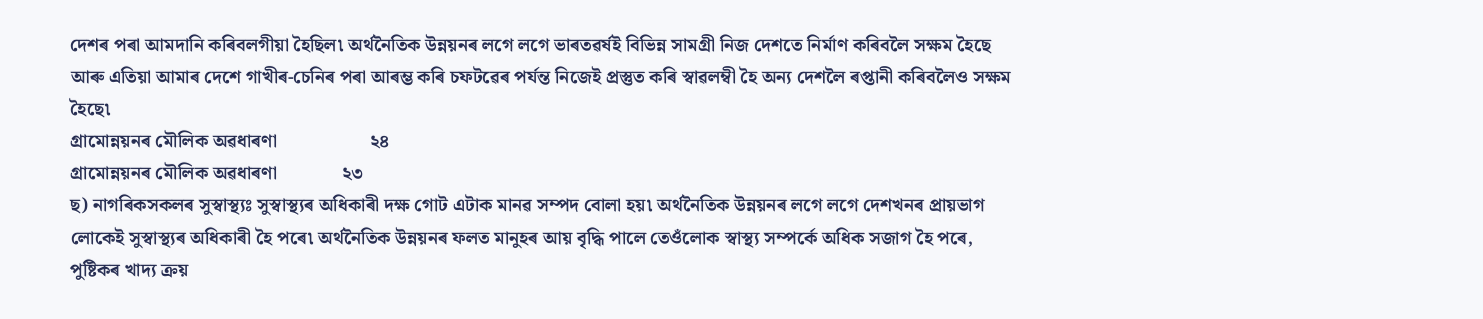দেশৰ পৰা আমদানি কৰিবলগীয়া হৈছিল৷ অৰ্থনৈতিক উন্নয়নৰ লগে লগে ভাৰতৱৰ্ষই বিভিন্ন সামগ্ৰী নিজ দেশতে নিৰ্মাণ কৰিবলৈ সক্ষম হৈছে আৰু এতিয়া আমাৰ দেশে গাখীৰ-চেনিৰ পৰা আৰম্ভ কৰি চফটৱেৰ পৰ্যন্ত নিজেই প্ৰস্তুত কৰি স্বাৱলম্বী হৈ অন্য দেশলৈ ৰপ্তানী কৰিবলৈও সক্ষম হৈছে৷
গ্ৰামোন্নয়নৰ মৌলিক অৱধাৰণা                    ২৪
গ্ৰামোন্নয়নৰ মৌলিক অৱধাৰণা              ২৩
ছ) নাগৰিকসকলৰ সুস্বাস্থ্যঃ সুস্বাস্থ্যৰ অধিকাৰী দক্ষ গোট এটাক মানৱ সম্পদ বোলা হয়৷ অৰ্থনৈতিক উন্নয়নৰ লগে লগে দেশখনৰ প্ৰায়ভাগ লোকেই সুস্বাস্থ্যৰ অধিকাৰী হৈ পৰে৷ অৰ্থনৈতিক উন্নয়নৰ ফলত মানুহৰ আয় বৃদ্ধি পালে তেওঁলোক স্বাস্থ্য সম্পৰ্কে অধিক সজাগ হৈ পৰে, পুষ্টিকৰ খাদ্য ক্ৰয়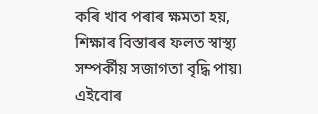কৰি খাব পৰাৰ ক্ষমতা হয়, শিক্ষাৰ বিস্তাৰৰ ফলত স্বাস্থ্য সম্পৰ্কীয় সজাগতা বৃদ্ধি পায়৷ এইবোৰ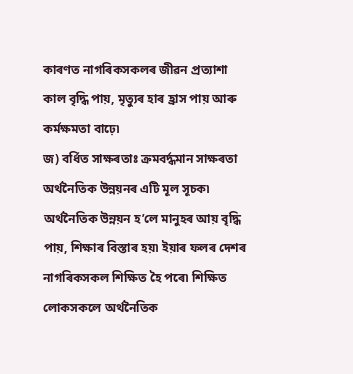কাৰণত নাগৰিকসকলৰ জীৱন প্ৰত্যাশা কাল বৃদ্ধি পায়, মৃত্যুৰ হাৰ হ্ৰাস পায় আৰু কৰ্মক্ষমতা বাঢ়ে৷
জ) বৰ্ধিত সাক্ষৰতাঃ ক্ৰমবৰ্দ্ধমান সাক্ষৰতা অৰ্থনৈতিক উন্নয়নৰ এটি মূল সূচক৷ অৰ্থনৈতিক উন্নয়ন হ’লে মানুহৰ আয় বৃদ্ধি পায়, শিক্ষাৰ বিস্তাৰ হয়৷ ইয়াৰ ফলৰ দেশৰ নাগৰিকসকল শিক্ষিত হৈ পৰে৷ শিক্ষিত লোকসকলে অৰ্থনৈতিক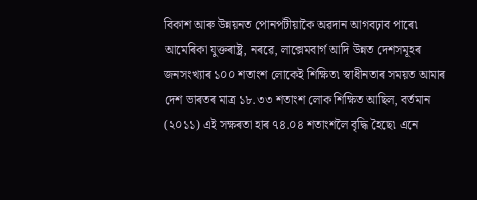বিকাশ আৰু উন্নয়নত পোনপটীয়াকৈ অৱদান আগবঢ়াব পাৰে৷ আমেৰিকা যুক্তৰাষ্ট্ৰ, নৰৱে, লাক্সেমবাৰ্গ আদি উন্নত দেশসমূহৰ জনসংখ্যাৰ ১০০ শতাংশ লোকেই শিক্ষিত৷ স্বাধীনতাৰ সময়ত আমাৰ দেশ ভাৰতৰ মাত্ৰ ১৮.৩৩ শতাংশ লোক শিক্ষিত আছিল, বৰ্তমান (২০১১) এই সক্ষৰতা হাৰ ৭৪.০৪ শতাংশলৈ বৃদ্ধি হৈছে৷ এনে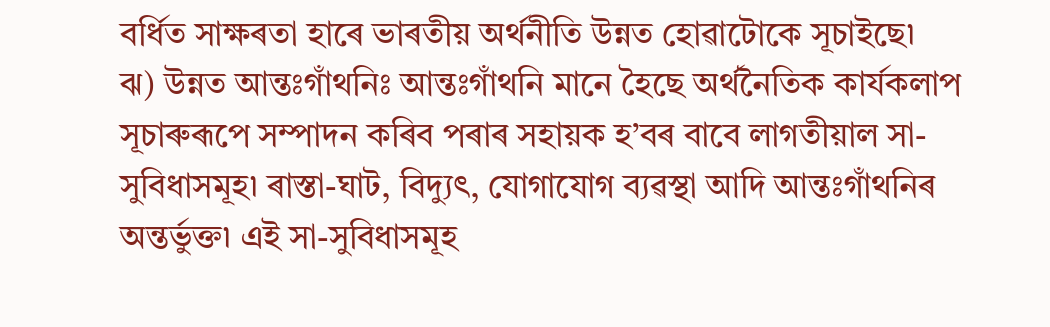বৰ্ধিত সাক্ষৰতা হাৰে ভাৰতীয় অৰ্থনীতি উন্নত হোৱাটোকে সূচাইছে৷
ঝ) উন্নত আন্তঃগাঁথনিঃ আন্তঃগাঁথনি মানে হৈছে অৰ্থনৈতিক কাৰ্যকলাপ সূচাৰুৰূপে সম্পাদন কৰিব পৰাৰ সহায়ক হ’বৰ বাবে লাগতীয়াল সা-সুবিধাসমূহ৷ ৰাস্তা-ঘাট, বিদ্যুৎ, যোগাযোগ ব্যৱস্থা আদি আন্তঃগাঁথনিৰ অন্তৰ্ভুক্ত৷ এই সা-সুবিধাসমূহ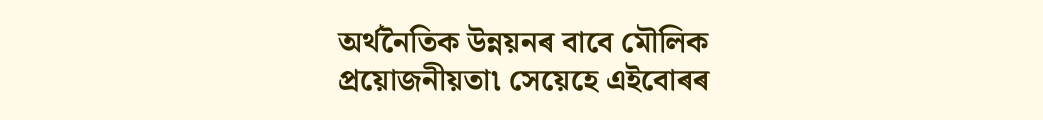অৰ্থনৈতিক উন্নয়নৰ বাবে মৌলিক প্ৰয়োজনীয়তা৷ সেয়েহে এইবোৰৰ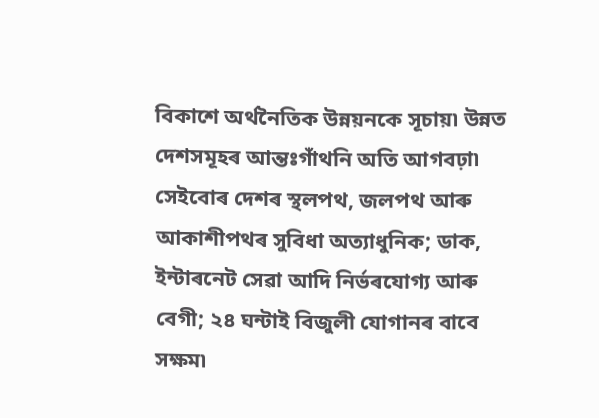বিকাশে অৰ্থনৈতিক উন্নয়নকে সূচায়৷ উন্নত দেশসমূহৰ আন্তঃগাঁথনি অতি আগবঢ়া৷ সেইবোৰ দেশৰ স্থলপথ, জলপথ আৰু আকাশীপথৰ সুবিধা অত্যাধুনিক; ডাক, ইন্টাৰনেট সেৱা আদি নিৰ্ভৰযোগ্য আৰু বেগী; ২৪ ঘন্টাই বিজুলী যোগানৰ বাবে সক্ষম৷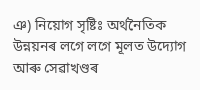ঞ) নিয়োগ সৃষ্টিঃ অৰ্থনৈতিক উন্নয়নৰ লগে লগে মূলত উদ্যোগ আৰু সেৱাখণ্ডৰ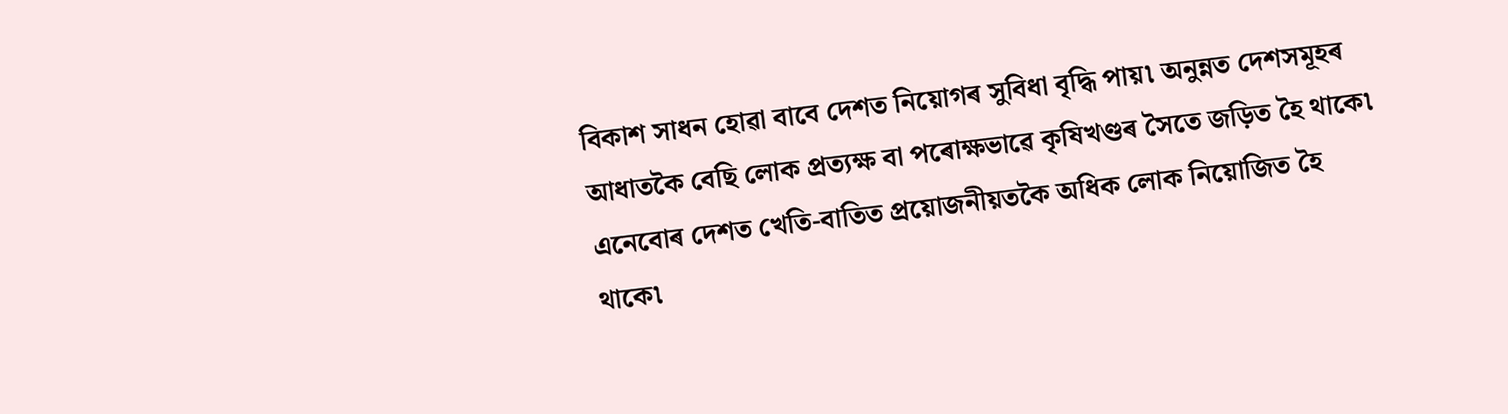বিকাশ সাধন হোৱা বাবে দেশত নিয়োগৰ সুবিধা বৃদ্ধি পায়৷ অনুন্নত দেশসমূহৰ আধাতকৈ বেছি লোক প্ৰত্যক্ষ বা পৰোক্ষভাৱে কৃষিখণ্ডৰ সৈতে জড়িত হৈ থাকে৷ এনেবোৰ দেশত খেতি-বাতিত প্ৰয়োজনীয়তকৈ অধিক লোক নিয়োজিত হৈ থাকে৷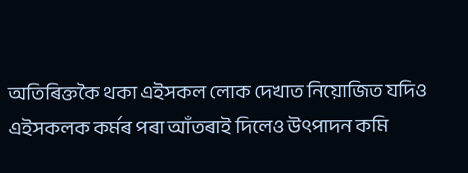অতিৰিক্তকৈ থকা এইসকল লোক দেখাত নিয়োজিত যদিও এইসকলক কৰ্মৰ পৰা আঁতৰাই দিলেও উৎপাদন কমি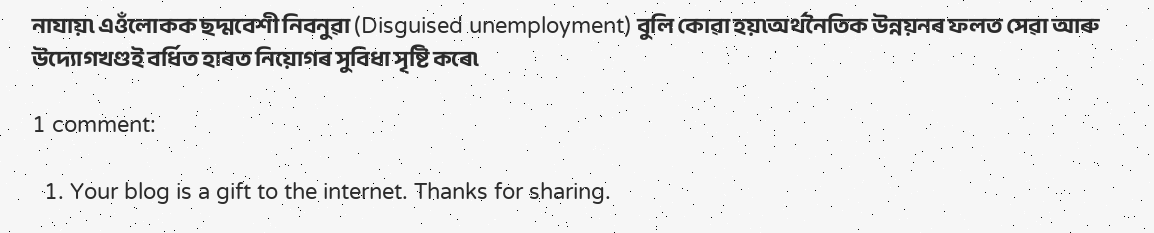নাযায়৷ এওঁলোকক ছদ্মবেশী নিবনুৱা (Disguised unemployment) বুলি কোৱা হয়৷অৰ্থনৈতিক উন্নয়নৰ ফলত সেৱা আৰু উদ্যোগখণ্ডই বৰ্ধিত হাৰত নিয়োগৰ সুবিধা সৃষ্টি কৰে৷

1 comment:

  1. Your blog is a gift to the internet. Thanks for sharing.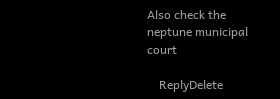Also check the neptune municipal court

    ReplyDelete